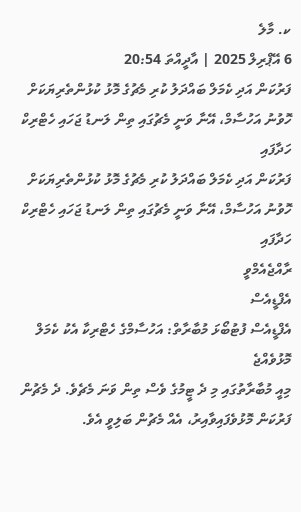ކ. މާލެ
6 އޭޕްރިލް 2025 | އާދީއްތަ 20:54
ފަރުކަން އަދި ކެމަލް ބައްދަލު ކުރި މެޗުގެ މޮޅު ކުޅުންތެރިޔަކަށް ހޮވުނު އަހުސާމް، އޭނާ ވަނީ މެޗުގައި ތިން ލަނޑު ޖަހައި ހެޓްރިކް ހަދާފައި
ފަރުކަން އަދި ކެމަލް ބައްދަލު ކުރި މެޗުގެ މޮޅު ކުޅުންތެރިޔަކަށް ހޮވުނު އަހުސާމް، އޭނާ ވަނީ މެޗުގައި ތިން ލަނޑު ޖަހައި ހެޓްރިކް ހަދާފައި
ރާއްޖެއެމްވީ
އެފްޑީއެސް
އެފްޑީއެސް ފުޓުބޯޅަ މުބާރާތް: އަހުސާމްގެ ހެޓްރިކާ އެކު ކެމަލް މޮޅުވެއްޖެ
މިއީ މުބާރާތުގައި މި ދެ ޓީމުގެ ވެސް ތިން ވަނަ މެޗެވެ. ދެ މެޗުން ފަރުކަން މޮޅުވެފައިވާއިރު، އެއް މެޗުން ބަލިވީ އެވެ.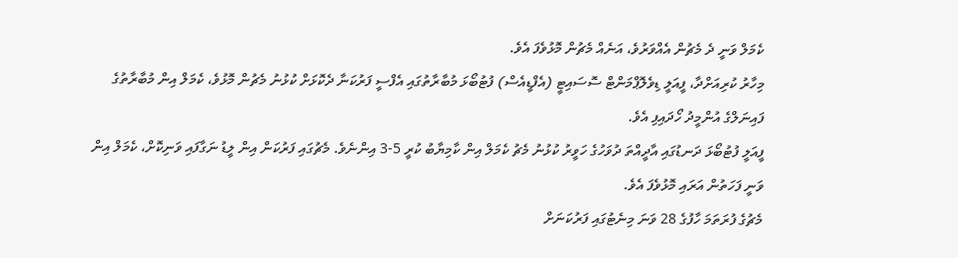ކެމަލް ވަނީ ދެ މެޗުން އެއްވަރުވެ، އަނެއް މެޗުން މޮޅުވެފަ އެވެ.
މިހާރު ކުރިއަށްދާ، ފީއަލީ ޑިވެލޮޕްމަންޓް ސޮސައިޓީ (އެފްޑީއެސް) ފުޓުބޯޅަ މުބާރާތުގައި އެފްސީ ފަރުކަނާ ދެކޮޅަށް ކުޅުނު މެޗުން މޮޅުވެ، ކެމަލް އިން މުބާރާތުގެ ފައިނަލްގެ އުންމީދު ހޯދައިފި އެވެ.
ފީއަލީ ފުޓުބޯޅަ ދަނޑުގައި އާދީއްތަ ދުވަހުގެ ހަވީރު ކުޅުނު މެޗު ކެމަލް އިން ކާމިޔާބު ކުރީ 5-3 އިންނެވެ. މެޗުގައި ފަރުކަން އިން ލީޑު ނަގާފައި ވަނިކޮށް، ކެމަލް އިން ވަނީ ފަހަތުން އަރައި މޮޅުވެފަ އެވެ.
މެޗުގެ ފުރަތަމަ ހާފުގެ 28 ވަނަ މިނެޓުގައި ފަރުކަނަށް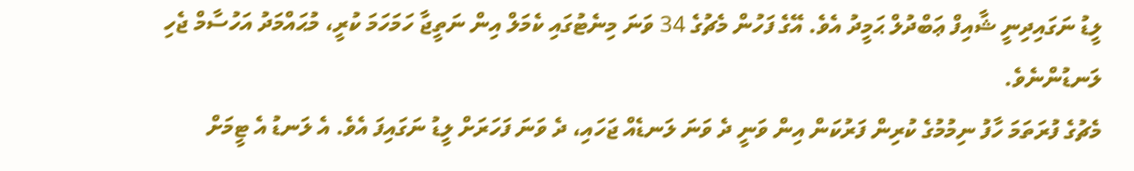ލީޑު ނަގައިދިނީ ޝާއިފް ޢަބްދުލް ޙަމީދު އެވެ. އޭގެ ފަހުން މެޗުގެ 34 ވަނަ މިނެޓުގައި ކެމަލް އިން ނަތީޖާ ހަމަހަމަ ކުރީ، މުޙައްމަދު އަހުސާމް ޖެހި ލަނޑުންނެވެ.
މެޗުގެ ފުރަތަމަ ހާފު ނިމުމުގެ ކުރިން ފަރުކަން އިން ވަނީ ދެ ވަނަ ލަނޑެއް ޖަހައި، ދެ ވަނަ ފަހަރަށް ލީޑު ނަގައިފަ އެވެ. އެ ލަނޑު އެ ޓީމަށް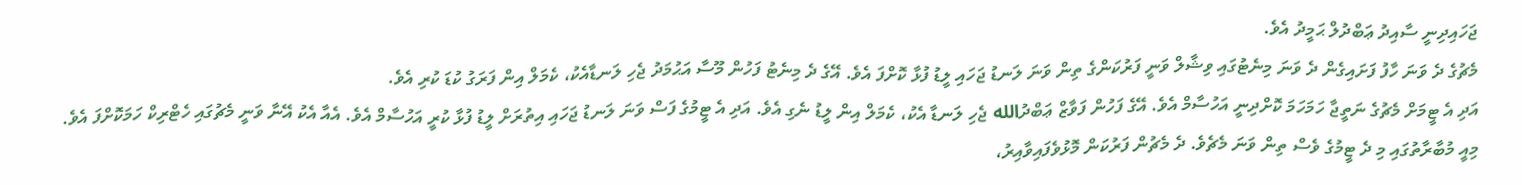ޖަހައިދިނީ ސާއިދު ޢަބްދުލް ޙަމީދު އެވެ.
މެޗުގެ ދެ ވަނަ ހާފު ފަށައިގެން ދެ ވަނަ މިނެޓުގައި ވިޝާލް ވަނީ ފަރުކަންގެ ތިން ވަނަ ލަނޑު ޖަހައި ލީޑު ފުޅާ ކޮށްފަ އެވެ. އޭގެ ދެ މިނެޓު ފަހުން މޫސާ އަޙުމަދު ޖެހި ލަނޑާއެކު، ކެމަލް އިން ފަރަގު ކުޑަ ކުރި އެވެ.
އަދި އެ ޓީމަށް މެޗުގެ ނަތީޖާ ހަމަހަމަ ކޮށްދިނީ އަހުސާމް އެވެ. އޭގެ ފަހުން ފަވާޒް ޢަބްދުالله ޖެހި ލަނޑާ އެކު، ކެމަލް އިން ލީޑު ނެގި އެވެ. އަދި އެ ޓީމުގެ ފަސް ވަނަ ލަނޑު ޖަހައި އިތުރަށް ލީޑު ފުޅާ ކުރީ އަހުސާމް އެވެ. އެއާ އެކު އޭނާ ވަނީ މެޗުގައި ހެޓްރިކް ހަމަކޮށްފަ އެވެ.
މިއީ މުބާރާތުގައި މި ދެ ޓީމުގެ ވެސް ތިން ވަނަ މެޗެވެ. ދެ މެޗުން ފަރުކަން މޮޅުވެފައިވާއިރު،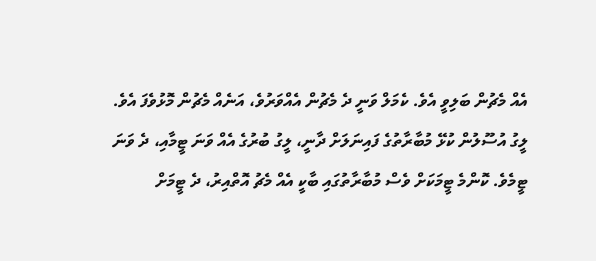އެއް މެޗުން ބަލިވީ އެވެ. ކެމަލް ވަނީ ދެ މެޗުން އެއްވަރުވެ، އަނެއް މެޗުން މޮޅުވެފަ އެވެ.
ލީގު އުސޫލުން ކުޅޭ މުބާރާތުގެ ފައިނަލަށް ދާނީ، ލީގު ބުރުގެ އެއް ވަނަ ޓީމާއި، ދެ ވަނަ ޓީމެވެ. ކޮންމެ ޓީމަކަށް ވެސް މުބާރާތުގައި ބާކީ އެއް މެޗު އޮތްއިރު، ދެ ޓީމަށް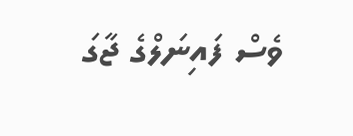ވެސް ފައިނަލްގެ ޖާގަ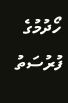ހޯދުމުގެ ފުރުސަތު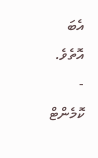އެބަ އޮތެވެ.
- ކޮމެންޓް